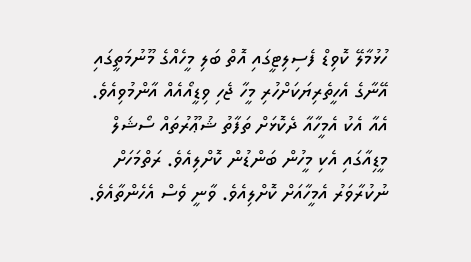ހުޅުމާލޭ ކޮވިޑް ފެސިލިޓީގައި އޮތް ބަލި މީހެއްގެ މޫނުމަތީގައި އޭނާގެ އެހީތެރިޔަކަށްހުރި މީހާ ޖެހި ވިޑީއޯއެއް އާންމުވިއެވެ. އެއާ އެކު އެމީހާއާ ދެކޮޅަށް ތަފާތު ޝުޢޫރުތައް ސޯޝަލް މީޑިއާގައި އެކި މީހުން ބަންޑުން ކޮށްލިއެވެ. ރަތްމަހަށް ނުކުރާވަރު އެމީހާއަށް ކޮށްލިއެވެ. ވާނީ ވެސް އެހެންތާއެވެ.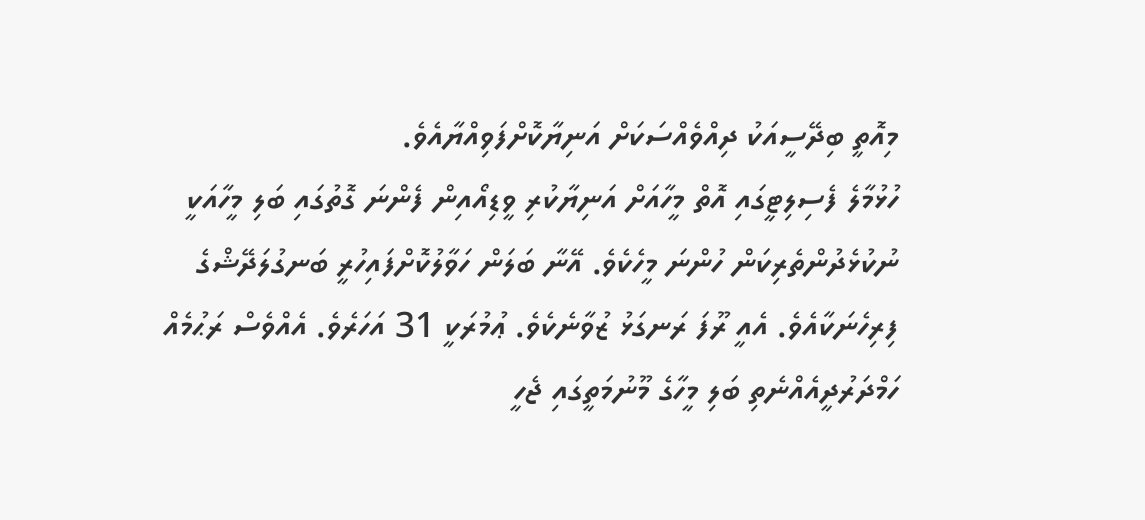މިއޮތީ ބިދޭސީއަކު ދިއްވެއްސަކަށް އަނިޔާކޮށްފަވިއްޔާއެވެ.
ހުޅުމާލެ ފެސިލިޓީގައި އޮތް މީހާއަށް އަނިޔާކުރި ވީޑިއޯއިން ފެންނަ ގޮތުގައި ބަލި މީހާއަކީ ނުކުޅެދުންތެރިކަން ހުންނަ މީހެކެވެ. އޭނާ ބަލަން ހަވާލުކޮށްފައިހުރީ ބަނގުލަދޭޝްގެ ފިރިހެނަކާއެވެ. އެއީ ރޫފަ ރަނގަޅު ޒުވާނެކެވެ. ޢުމުރަކީ 31 އަހަރެވެ. އެއްވެސް ރަޙުމެއް ހަމްދަރުދީއެއްނެތި ބަލި މީހާގެ މޫނުމަތީގައި ޖެހީ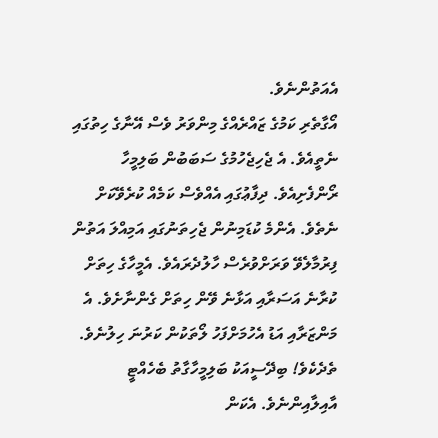އެއަތުންނެވެ.
އޯގާތެރި ކަމުގެ ޒައްރެއްގެ މިންވަރު ވެސް އޭނާގެ ހިތުގައި ނެތީއެވެ. އެ ޖެހިޖެހުމުގެ ސަބަބުން ބަލިމީހާ ރޯންފެށިއެވެ. ދިފާޢުގައި އެއްވެސް ކަމެއް ކުރެވޭކަށް ނެތެވެ. އެންމެ ކުޑަމިނުން ޖެހިތަނުގައި އަމިއްލަ އަތުން ފިރުމާލެވޭ ވަރަށްވުރެސް ހާލުދެރައެވެ. އެމީހާގެ ހިތަށް ކުރާނެ އަސަރާއި އަޅާނެ ވޭން ހިތަށް ގެންނާށެވެ. އެ މަންޒަރާއި އަޑު އެހުމަށްފަހު ލޯތަކުން ކަރުނަ ހިލުނެވެ.
ތެދެކެވެ! ބިދޭސީއަކު ބަލިމީހާގާތު ބެހެއްޓީ އާއިލާއިންނެވެ. އެކަން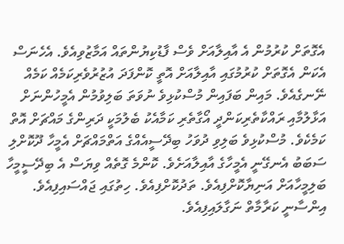އެގޮތަށް ކުރުމުން އެ އާއިލާއަށް ވެސް ފާޑުކިޔުންތައް އަމާޒުވިއެވެ. އެހެނަސް އެކަން އެގޮތަށް ކުރުމުގައި އާއިލާއަށް އޮތީ ކޮންފަދަ އުޒުރުވެރިކަމެއް ކަމެއް ނޭނގެއެވެ. މައިން ބަފައިން މުސްކުޅިވެ ނުވަތަ ބަލިވުމުން އެމީހުންނަށް އަޅާލުމާއި ރައްކާތެރިކަންދީ އޯގާތެރި ކަމާއެކު ބެލުމަކީ ދަރިންގެ މައްޗަށް އޮތް ކަމެކެވެ. މުސްކުޅިވެ ބަލިވި ދުވަހު ބިދޭސީއެއްގެ އަތްމައްޗަށް އެމީހާ ދޫކޮށްލި ސަބަބު އެނގޭނީ އެމީހާގެ އާއިލާއަށެވެ. ކޮންމެ ގޮތެއް ވިޔަސް އެ ބިދޭސީމީހާ ބަލިމީހާއަށް އަނިޔާކޮށްފިއެވެ. ތަދުކޮށްފިއެވެ. ހިތުގައި ޖައްސައިފިއެވެ. އިންސާނީ ކަރާމާތް ނަގާލައިފިއެވެ.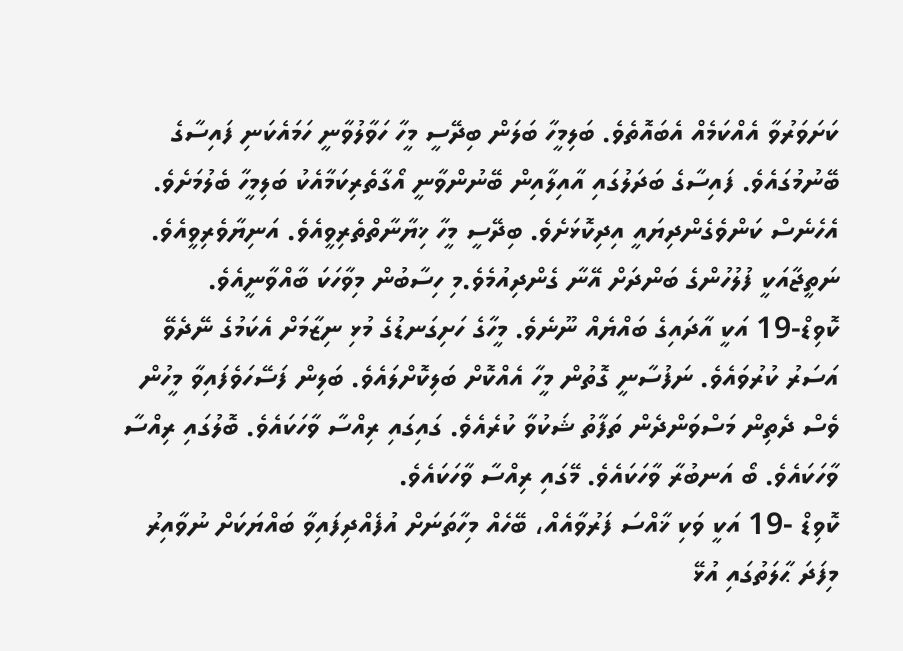ކަށަވަރުވާ އެއްކަމެއް އެބައޮތެވެ. ބަލިމީހާ ބަލަން ބިދޭސީ މީހާ ހަވާލުވާނީ ހަމައެކަނި ފައިސާގެ ބޭނުމުގައެވެ. ފައިސާގެ ބަދަލުގައި އާއިލާއިން ބޭނުންވާނީ އޯގާތެރިކަމާއެކު ބަލިމީހާ ބެލުމަށެވެ. އެހެނެސް ކަންވެގެންދިޔައީ އިދިކޮޅަށެވެ. ބިދޭސީ މީހާ ޚިޔާނާތްތެރިވީއެވެ. އަނިޔާވެރިވީއެވެ. ނަތީޖާއަކީ ފުލުހުންގެ ބަންދަށް އޭނާ ގެންދިއުމެވެ.މި ހިސާބުން މިވާހަކަ ބާއްވާނީއެވެ.
ކޮވިޑް-19 އަކީ އާދައިގެ ބައްޔެއް ނޫނެވެ. މީހާގެ ހަށިގަނޑުގެ މުޅި ނިޒާމަށް އެކަމުގެ ނޭދެވޭ އަސަރު ކުރުވައެވެ. ނަފުސާނީ ގޮތުން މީހާ އެއްކޮށް ބަލިކޮށްލައެވެ. ބަލިން ފަސޭހަވެފައިވާ މީހުން ވެސް ދެތިން މަސްވަންދެން ތަފާތު ޝަކުވާ ކުރެއެވެ. ގައިގައި ރިއްސާ ވާހަކައެވެ. ބޮލުގައި ރިއްސާ ވާހަކައެވެ. ބޯ އަނބުރާ ވާހަކައެވެ. މޭގައި ރިއްސާ ވާހަކައެވެ.
ކޮވިޑް -19 އަކީ ވަކި ޚާއްސަ ފަރުވާއެއް، ބޭހެއް މިހާތަނަށް އުފެއްދިފައިވާ ބައްޔަކަށް ނުވާއިރު މިފަދަ ޙާލަތުގައި އުޅޭ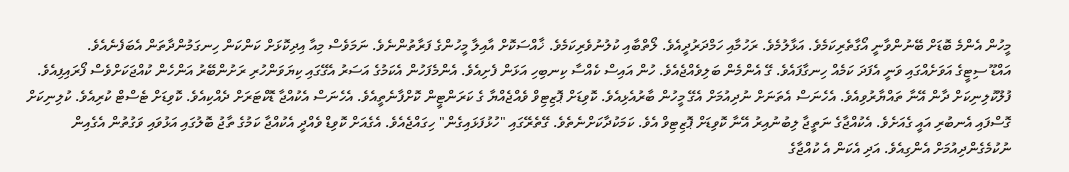މީހުން އެންމެ ބޮޑަށް ބޭނުންވާނީ އޯގާތެރިކަމެވެ. އަޅާލުމެވެ. ރަހުމާއި ހަމްދަރުދީއެވެ. ލޯތްބާއި ކުލުނުވެރިކަމެވެ. ޚާއްސަކޮށް އާއިލާ މީހުންގެ ފަރާތުންނެވެ. ނަމަވެސް މިއާ އިދިކޮޅަށް ކަންކަން ހިނގަމުންދާތަން އެބަފެނެއެވެ.
އައްޑޫ ސިޓީގެ އަވަށެއްގައި ވަނީ އެފަދަ ކަމެއް ހިނގާފައެވެ. ގޭ އެންމެން ބަލިވެއްޖެއެވެ. ހުން އައިސް ކެއްސާ ކިނބިހި އަޅަން ފެށިއެވެ. އެންމެފަހުން އެކަމުގެ އަސަރު އެގޭގައި ކިޔަވަންހުރި ރަށުންބޭރު އަންހެން ކުއްޖަކަށްވެސް ފޯރައިފިއެވެ. ފުލޫކުލިނިކަށް ދާން އޭނާ ތައްޔާރުވިއެވެ. އެހެނަސް އެތަނަށް ނުދިއުމަށް އެގޭ މީހުން ބާރުއެޅިއެވެ. ކޮވިޑަށް ޕޮޒިޓިވް ވެއްޖެއްޔާ ގެ ކަރަންޓީން ކޮށްފާނެތީއެވެ. އެހެނަސް އެކުއްޖާ ޑޮކްޓަރަށް ދެއްކިއެވެ. ކޮވިޑަށް ޓެސްޓް ކުރިއެވެ. ކުލިނިކަށް ގޮސްފައި އެނބުރި އައީ ގެއަށެވެ. އެކުއްޖާގެ ނަތީޖާ ލިބުނުއިރު އޭނާ ކޮވިޑަށް ޕޮޒިޓިވް އެވެ. ކަމަކުދާކަށްނެތެވެ. ގޭތެރޭގައި "ހުޅުފަޅައިގެން" ހިގައްޖެއެވެ. އެގެއަށް ކޮވިޑް ވެއްދީ އެކުއްޖާ ކަމުގެ ތާޖު ބޮލުގައި އަޅުވައި ވަގުތުން އެގެއިން ނުކުމެގެންދިއުމަށް އެންގިއެވެ. އަދި އެކަން އެ ކުއްޖާގެ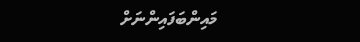މައިންބަފައިންނަށް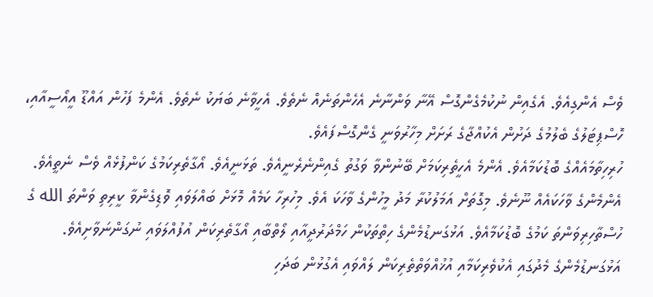ވެސް އެންގިއެވެ. އެގެއިން ނުކުމެގެންގޮސް އޭނާ ވަންނާނެ އެހެންތަނެއް ނެތެވެ. އެހީވާނެ ބަޔަކު ނެތެވެ. އެންމެ ފަހުން އައްޑޫ އީއޯސީއާއި، ހޮސްޕިޓަލުގެ ބެލުމުގެ ދަށުން އެކުއްޖާގެ ރަށަށް މިހާރުވަނީ ގެންގޮސްފައެވެ.
ހުރިހިތާމައެއްގެ ބޮޑުކަމާއެވެ. އެންމެ އެހީތެރިކަމަށް ބޭނުންވާ ވަގުތު ގެއިންނެރެނީއެވެ. ތަޅަނީއެވެ. އޯގާތެރިކަމުގެ ކަންފުޅެއް ވެސް ނެތީއެވެ. އެންމެންގެ ވާހަކައެއް ނޫނެވެ. މިގޮތަށް އަމަލުކުރާ މަދު މީހުންގެ ވާހަކަ އެވެ. މިހުރިހާ ކަމެއް މޮޅަށް ބައްލަވައި ވޮޑިގެންވާ ކީރިތި ވަންތަ الله ގެ ހުސްތާހިރިވަންތަ ކަމުގެ ބޮޑުކަމާއެވެ. އަޅުގަނޑުމެންގެ ހިތްތަކުން ހަމްދަރުދީއާއި ލޯތްބާއި އޯގާތެރިކަން އުފުއްލަވައި ނުގަންނަވާށިއެވެ. އަޅުގަނޑުމެންގެ މެދުގައި އެކުވެރިކަމާއި އުޚުއްވަތްތެރިކަން ލައްވައި އެގުޅުން ބަދަހި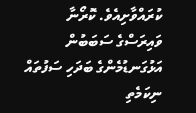ކުރައްވާށިއެވެ. ކޮރޯނާ ވައިރަސްގެ ސަބަބުން އަޅުގަނޑުމެންގެ ބަދަހި ސަފުތައް ނިކަމެތި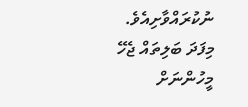ނުކުރައްވާށިއެވެ. މިފަދަ ބަލިތައް ޖެހޭ މީހުންނަށް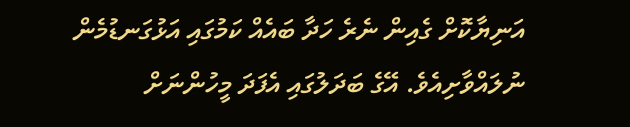އަނިޔާކޮށް ގެއިން ނެރެ ހަދާ ބައެއް ކަމުގައި އަޅުގަނޑުމެން ނުލައްވާށިއެވެ. އޭގެ ބަދަލުގައި އެފަދަ މީހުންނަށް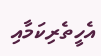އެހީތެރިކަމާއި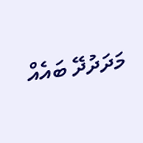މަދަދުދޭ ބައެއް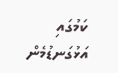ކަމުގައި އަޅުގަނޑުމެން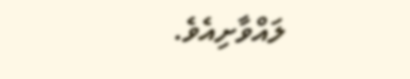ލައްވާށިއެވެ.